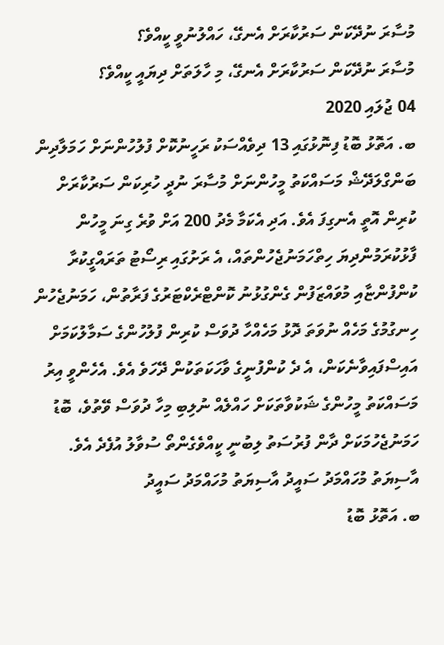މުސާރަ ނުދޭކަން ސަރުކާރަށް އެނގޭ، ހައްލުނުވީ ކީއްވެ؟
މުސާރަ ނުދޭކަން ސަރުކާރަށް އެނގޭ، މި ހާލަތަށް ދިޔައީ ކީއްވެ؟
04 ޖުލައި 2020
ބ. އަތޮޅު ބޮޑު ފިނޮޅުގައި 13 ދިވެއްސަކު ރަހީނުކޮށް ފުލުހުންނަށް ހަމަލާދިން ބަންގްލަދޭޝް މަސައްކަތު މީހުންނަށް މުސާރަ ނުދީ ހުރިކަން ސަރުކާރަށް ކުރިން އޮތީ އެނގިފަ އެވެ. އަދި އެކަމާ މެދު 200 އަށް ވުރެ ގިނަ މީހުން ފާޅުކުރަމުންދިޔަ ހިތްހަމަނުޖެހުންތައް، އެ ރަށުގައި ރިސޯޓު ތަރައްގީކުރާ ކުންފުންޏާއި މުވައްޒަފުން ގެންގުޅުނު ކޮންޓްރެކްޓަރުގެ ފަރާތުން، ހަމަނުޖެހުން ހިނގުމުގެ މަހެއް ނުވަތަ ދޮޅު މަހެއްހާ ދުވަސް ކުރިން ފުލުހުންގެ ސަމާލުކަމަށް އައިސްފައިވާނެކަން، އެ ދެ ކުންފުނީގެ ވާހަކަތަކުން ދޭހަވެ އެވެ. އެހެންވީ އިރު މަސައްކަތު މީހުންގެ ޝަކުވާތަކަށް ހައްލެއް ނުލިބި މިހާ ދުވަސް ވޭތުވެ، ބޮޑު ހަމަނުޖެހުމަކަށް ދާން ފުރުސަތު ލިބުނީ ކީއްވެގެންތޯ ސުވާލު އުފެދެ އެވެ.
އާސިޔަތު މުހައްމަދު ސައީދު އާސިޔަތު މުހައްމަދު ސައީދު
ބ. އަތޮޅު ބޮޑު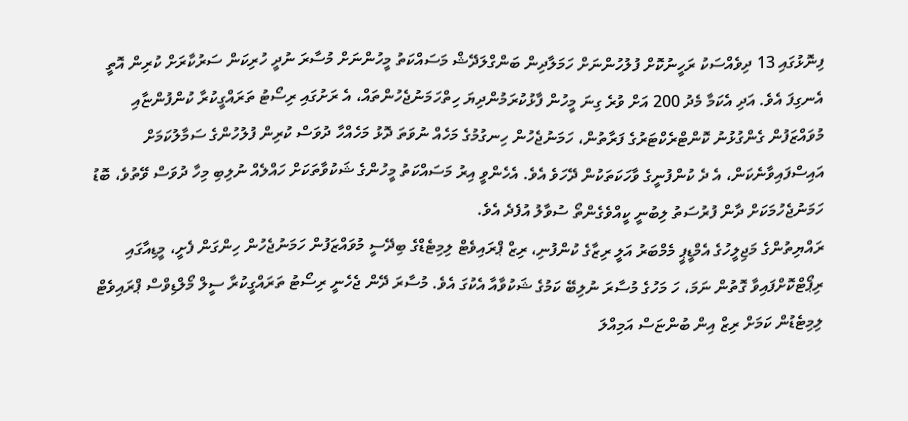ފިނޮޅުގައި 13 ދިވެއްސަކު ރަހީނުކޮށް ފުލުހުންނަށް ހަމަލާދިން ބަންގްލަދޭޝް މަސައްކަތު މީހުންނަށް މުސާރަ ނުދީ ހުރިކަން ސަރުކާރަށް ކުރިން އޮތީ އެނގިފަ އެވެ. އަދި އެކަމާ މެދު 200 އަށް ވުރެ ގިނަ މީހުން ފާޅުކުރަމުންދިޔަ ހިތްހަމަނުޖެހުންތައް، އެ ރަށުގައި ރިސޯޓު ތަރައްގީކުރާ ކުންފުންޏާއި މުވައްޒަފުން ގެންގުޅުނު ކޮންޓްރެކްޓަރުގެ ފަރާތުން، ހަމަނުޖެހުން ހިނގުމުގެ މަހެއް ނުވަތަ ދޮޅު މަހެއްހާ ދުވަސް ކުރިން ފުލުހުންގެ ސަމާލުކަމަށް އައިސްފައިވާނެކަން، އެ ދެ ކުންފުނީގެ ވާހަކަތަކުން ދޭހަވެ އެވެ. އެހެންވީ އިރު މަސައްކަތު މީހުންގެ ޝަކުވާތަކަށް ހައްލެއް ނުލިބި މިހާ ދުވަސް ވޭތުވެ، ބޮޑު ހަމަނުޖެހުމަކަށް ދާން ފުރުސަތު ލިބުނީ ކީއްވެގެންތޯ ސުވާލު އުފެދެ އެވެ.
ރައްޔިތުންގެ މަޖިލީހުގެ އެމްޑީޕީ މެމްބަރު އަލީ ރިޒާގެ ކުންފުނި، ރިޒް ޕްރައިވެޓް ލިމިޓެޑްގެ ބިދޭސީ މުވައްޒަފުން ހަމަނުޖެހުން ހިންގަން ފެށީ، މީޑިއާގައި ރިޕޯޓްކޮށްފައިވާ ގޮތުން ނަމަ، ހަ މަހުގެ މުސާރަ ނުލިބޭ ކަމުގެ ޝަކުވާއާ އެކުގަ އެވެ. މުސާރަ ދޭން ޖެހެނީ ރިސޯޓު ތަރައްގީކުރާ ސީލް މޯލްޑިވްސް ޕްރައިވެޓް ލިމިޓެޑުން ކަމަށް ރިޒް އިން ބުންޏަސް އަމިއްލަ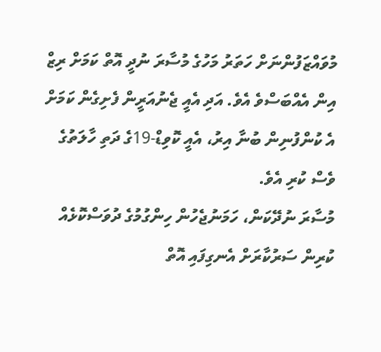މުވައްޒަފުންނަށް ހަތަރު މަހުގެ މުސާރަ ނުދީ އޮތް ކަމަށް ރިޒް އިން އެއްބަސްވެ އެވެ. އަދި އެއީ ޖެނުއަރީން ފެށިގެން ކަމަށް އެ ކުންފުނިން ބުނާ އިރު، އެއީ ކޮވިޑް-19ގެ ދަތި ހާލަތުގެ ވެސް ކުރި އެވެ.
މުސާރަ ނުދޭކަން، ހަމަނުޖެހުން ހިންގުމުގެ ދުވަސްކޮޅެއް ކުރިން ސަރުކާރަށް އެނގިފައި އޮތް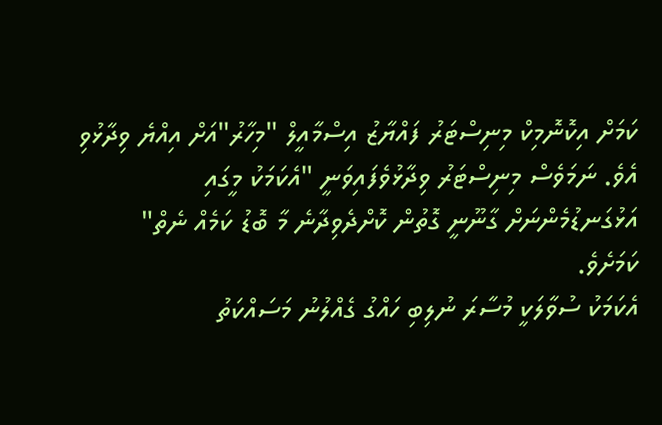ކަމަށް އިކޮނޮމިކް މިނިސްޓަރު ފައްޔާޒު އިސްމާއީލް "މިހާރު"އަށް އިއްޔެ ވިދާޅުވި އެވެ. ނަމަވެސް މިނިސްޓަރު ވިދާޅުވެފައިވަނީ "އެކަމަކު މީގައި އަޅުގަނޑުމެންނަށް ގާނޫނީ ގޮތުން ކޮށްދެވިދާނެ މާ ބޮޑު ކަމެއް ނެތް" ކަމަށެވެ.
އެކަމަކު ސުވާލަކީ މުސާރަ ނުލިބި ހައްގު ގެއްލުނު މަސައްކަތު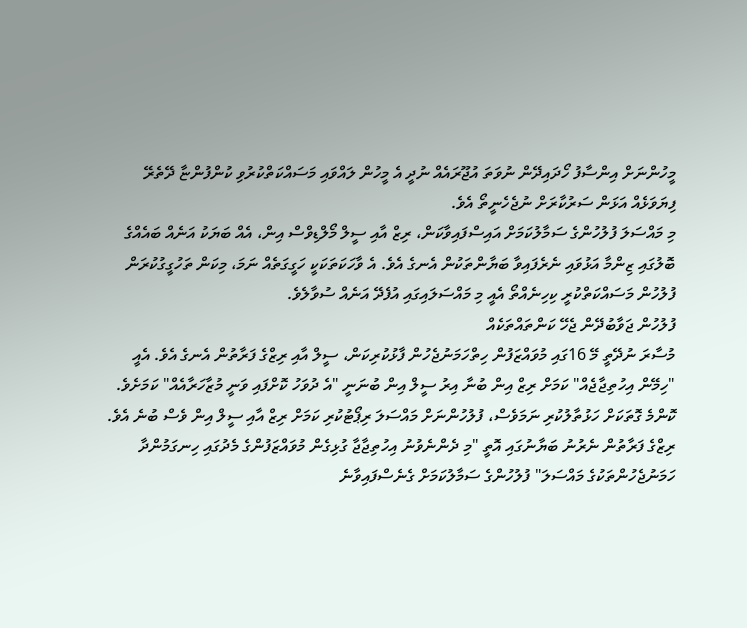މީހުންނަށް އިންސާފު ހޯދައިދޭން ނުވަތަ އުޖޫރައެއް ނުދީ އެ މީހުން ލައްވައި މަސައްކަތްކުރުވި ކުންފުންޏާ ދޭތެރޭ ފިޔަވަޅެއް އަޅަން ސަރުކާރަށް ނުޖެހެނީތޯ އެވެ.
މި މައްސަލަ ފުލުހުންގެ ސަމާލުކަމަށް އައިސްފައިވާކަން، ރިޒް އާއި ސީލް މޯލްޑިވްސް އިން، އެއް ބަޔަކު އަނެއް ބައެއްގެ ބޮލުގައި ޒިންމާ އަޅުވައި ނެރެފައިވާ ބަޔާންތަކުން އެނގެ އެވެ. އެ ވާހަކަތަކަކީ ހަގީގަތެއް ނަމަ، މިކަން ތަހުގީގުކުރަން ފުލުހުން މަސައްކަތްކުރީ ކިހިނެއްތޯ އެއީ މި މައްސަލައިގައި އުފެދޭ އަނެއް ސުވާލެވެ.
ފުލުހުން ޖަވާބުދޭން ޖެހޭ ކަންތައްތަކެއް
މުސާރަ ނުދޭތީ މޭ 16ގައި މުވައްޒަފުން ހިތްހަމަނުޖެހުން ފާޅުކުރިކަން، ސީލް އާއި ރިޒްގެ ފަރާތުން އެނގެ އެވެ. އެއީ "ހިމޭން އިހުތިޖާޖެއް" ކަމަށް ރިޒް އިން ބުނާ އިރު ސީލް އިން ބުނަނީ "އެ ދުވަހު ކޮށްފައި ވަނީ މުޒާހަރާއެއް" ކަމަށެވެ. ކޮންމެ ގޮތަކަށް ހަޅުތާލުކުރި ނަމަވެސް، ފުލުހުންނަށް މައްސަލަ ރިޕޯޓުކުރި ކަމަށް ރިޒް އާއި ސީލް އިން ވެސް ބުނެ އެވެ.
ރިޒްގެ ފަރާތުން ނެރުނު ބަޔާނުގައި އޮތީ "މި ދެންނެވުނު އިހުތިޖާޖާ ގުޅިގެން މުވައްޒަފުންގެ މެދުގައި ހިނގަމުންދާ ހަމަނުޖެހުންތަކުގެ މައްސަލަ" ފުލުހުންގެ ސަމާލުކަމަށް ގެނެސްފައިވާނެ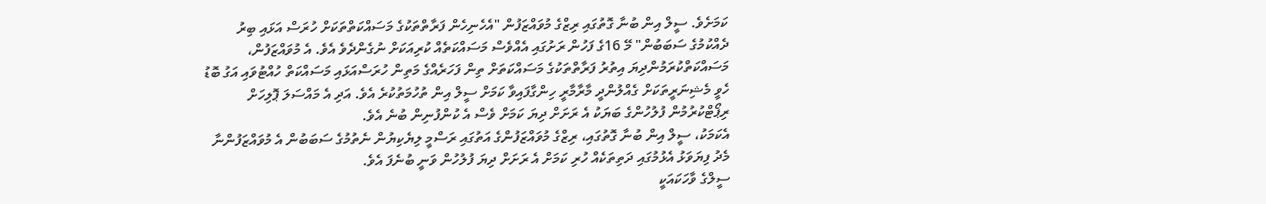ކަމަށެވެ. ސީލް އިން ބުނާ ގޮތުގައި ރިޒްގެ މުވައްޒަފުން "އެހެނިހެން ފަރާތްތަކުގެ މަސައްކަތްތަކަށް ހުރަސް އަޅައި ބިރު ދެއްކުމުގެ ސަބަބުން" މޭ 16ގެ ފަހުން ރަށުގައި އެއްވެސް މަސައްކަތެއް ކުރިއަކަށް ނުގެންދެވެ އެވެ. އެ މުވައްޒަފުން، މަސައްކަތްކުރަމުންދިޔަ އިތުރު ފަރާތްތަކުގެ މަސައްކަތަށް ތިން ފަހަރެއްގެ މަތިން ހުރަސްއަޅައި މަސައްކަތް ހުއްޓުވައި އަގު ބޮޑު ހެވީ މެޝިނަރީތަކަށް ގެއްލުންދީ މާރާމާރީ ހިންގާފައިވާ ކަމަށް ސީލް އިން ތުހުމަތުކުރެ އެވެ. އަދި އެ މައްސަލަ ޕޮލިހަށް ރިޕޯޓްކުރުމުން ފުލުހުންގެ ބަޔަކު އެ ރަށަށް ދިޔަ ކަމަށް ވެސް އެ ކުންފުނިން ބުނެ އެވެ.
އެކަމަކު، ސީލް އިން ބުނާ ގޮތުގައި، ރިޒްގެ މުވައްޒަފުންގެ އަތުގައި ރަސްމީ ލިޔެކިޔުން ނެތުމުގެ ސަބަބުން އެ މުވައްޒަފުންނާ މެދު ފިޔަވަޅު އެޅުމުގައި ދަތިތަކެއް ހުރި ކަމަށް އެ ރަށަށް ދިޔަ ފުލުހުން ވަނީ ބުނެފަ އެވެ.
ސީލްގެ ވާހަކައަކީ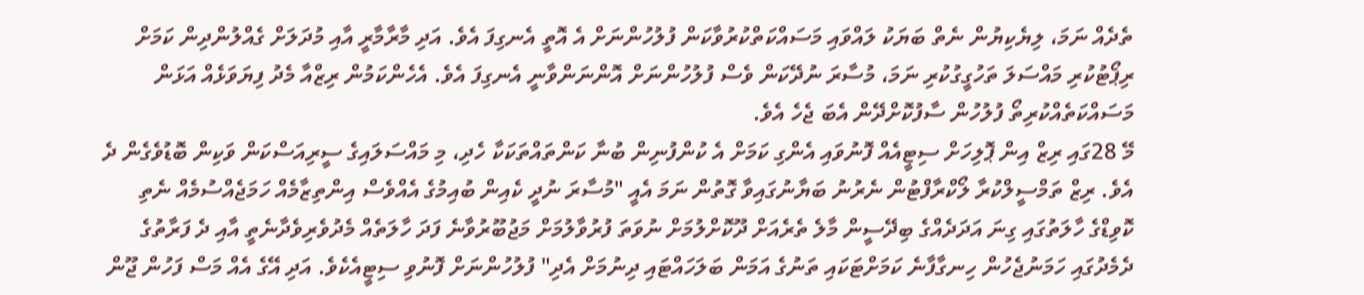ތެދެއް ނަމަ، ލިޔެކިޔުން ނެތް ބަޔަކު ލައްވައި މަސައްކަތްކުރުވާކަން ފުލުހުންނަށް އެ އޮތީ އެނގިފަ އެވެ. އަދި މާރާމާރީ އާއި މުދަލަށް ގެއްލުންދިން ކަމަށް ރިޕޯޓުކުރި މައްސަލަ ތަހުގީގުކުރި ނަމަ، މުސާރަ ނުދޭކަން ވެސް ފުލުހުންނަށް އޮންނަންވާނީ އެނގިފަ އެވެ. އެހެންކަމުން ރިޒްއާ މެދު ފިޔަވަޅެއް އަޅަން މަސައްކަތެއްކުރިތޯ ފުލުހުން ސާފުކޮށްދޭން އެބަ ޖެހެ އެވެ.
މޭ 28ގައި ރިޒް އިން ޕޮލިހަށް ސިޓީއެއް ފޮނުވައި އެންގި ކަމަށް އެ ކުންފުނިން ބުނާ ކަންތައްތަކަކާ ހެދި، މި މައްސަލައިގެ ސީރިއަސްކަން ވަކިން ބޮޑުވެގެން ދެ އެވެ. ރިޒް ތަމްސީލްކުރާ ލޯކްރާފްޓުން ނެރުނު ބަޔާނުގައިވާ ގޮތުން ނަމަ އެއީ "މުސާރަ ނުދީ ކެއިން ބުއިމުގެ އެއްވެސް އިންތިޒާމެއް ހަމަޖެއްސުމެއް ނެތި ކޮވިޑްގެ ހާލަތުގައި ގިނަ އަދަދެއްގެ ބިދޭސީން މާލެ ތެރެއަށް ދޫކޮށްލުމަށް ނުވަތަ ފުރުވާލުމަށް މަޖުބޫރުވާނެ ފަދަ ހާލަތެއް މެދުވެރިވެދާނެތީ އާއި ދެ ފަރާތުގެ ދެމެދުގައި ހަމަނުޖެހުން ހިނގާފާނެ ކަމަށްޓަކައި ތަނުގެ އަމަން ބަލަހައްޓައި ދިނުމަށް އެދި" ފުލުހުންނަށް ފޮނުވި ސިޓީއެކެވެ. އަދި އޭގެ އެއް މަސް ފަހުން ޖޫން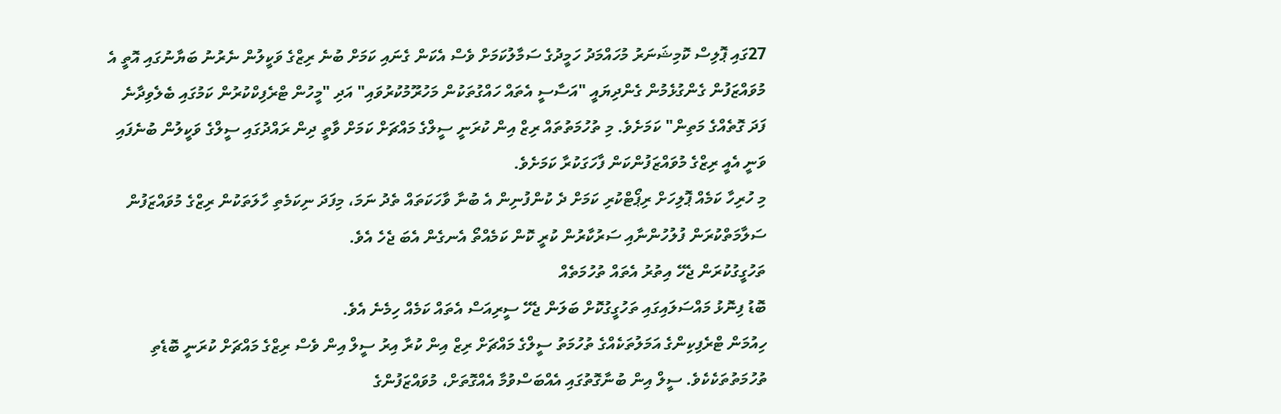27ގައި ޕޮލިސް ކޮމިޝަނަރު މުހައްމަދު ހަމީދުގެ ސަމާލުކަމަށް ވެސް އެކަން ގެނައި ކަމަށް ބުނެ ރިޒްގެ ވަކީލުން ނެރުނު ބަޔާނުގައި އޮތީ އެ މުވައްޒަފުން ގެންގުޅެމުން ގެންދިޔައީ "އަސާސީ އެތައް ހައްގުތަކުން މަހުރޫމުކުރުވައި" އަދި "މީހުން ޓްރެފިކްކުރުން ކަމުގައި ބެލެވިދާނެ ފަދަ ގޮތެއްގެ މަތިން" ކަމަށެވެ. މި ތުހުމަތުތައް ރިޒް އިން ކުރަނީ ސީލްގެ މައްޗަށް ކަމަށް ވާތީ ދިން ރައްދުގައި ސީލްގެ ވަކީލުން ބުނެފައި ވަނީ އެއީ ރިޒްގެ މުވައްޒަފުންކަން ފާހަގަކުރާ ކަމަށެވެ.
މި ހުރިހާ ކަމެއް ޕޮލިހަށް ރިޕޯޓްކުރި ކަމަށް ދެ ކުންފުނިން އެ ބުނާ ވާހަކަތައް ތެދު ނަމަ، މިފަދަ ނިކަމެތި ހާލަތަކުން ރިޒްގެ މުވައްޒަފުން ސަލާމަތްކުރަން ފުލުހުންނާއި ސަރުކާރުން ކުރީ ކޮން ކަމެއްތޯ އެނގެން އެބަ ޖެހެ އެވެ.
ތަހުގީގުކުރަން ޖެހޭ އިތުރު އެތައް ތުހުމަތެއް
ބޮޑު ފިނޮޅު މައްސަލައިގައި ތަހުގީގުކޮށް ބަލަން ޖެހޭ ސީރިއަސް އެތައް ކަމެއް ހިމެނެ އެވެ.
ހިއުމަން ޓްރެފިކިންގެ އަމަލުތަކެއްގެ ތުހުމަތު ސީލްގެ މައްޗަށް ރިޒް އިން ކުރާ އިރު ސީލް އިން ވެސް ރިޒްގެ މައްޗަށް ކުރަނީ ބޮޑެތި ތުހުމަތުތަކެކެވެ. ސީލް އިން ބުނާގޮތުގައި އެއްބަސްވުމާ އެއްގޮތަށް، މުވައްޒަފުންގެ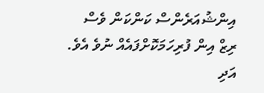އިންޝުއަރެންސް ކަންކަން ވެސް ރިޒް އިން ފުރިހަމަކޮށްފައެއް ނުވެ އެވެ. އަދި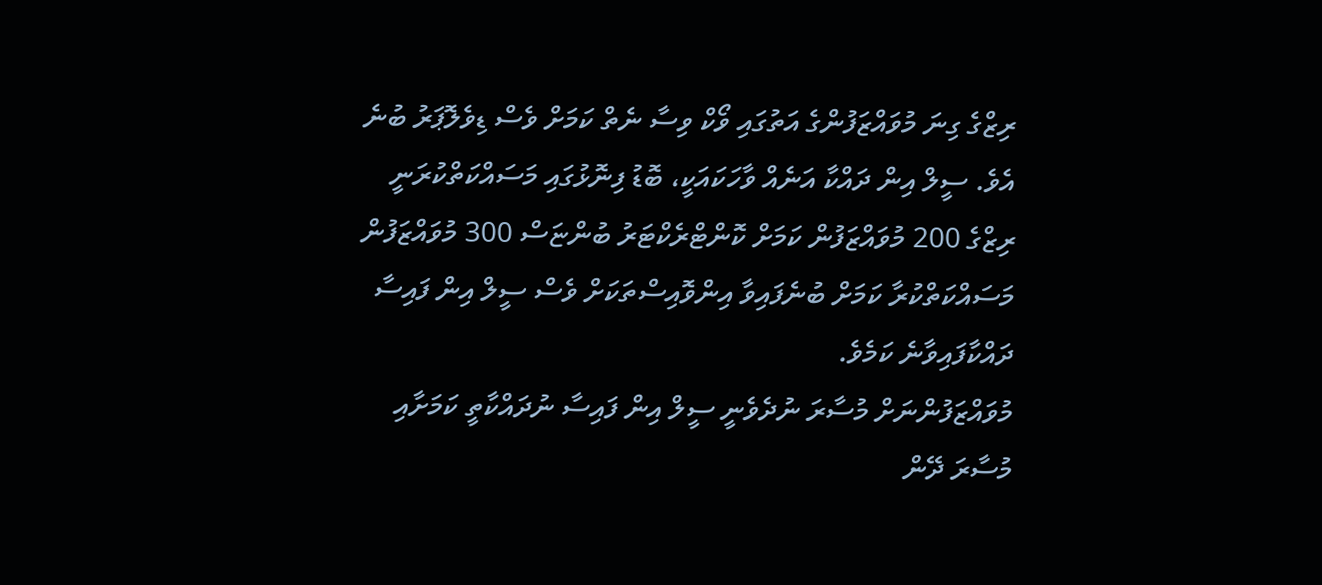ރިޒްގެ ގިނަ މުވައްޒަފުންގެ އަތުގައި ވޯކް ވިސާ ނެތް ކަމަށް ވެސް ޑިވެލޮޕަރު ބުނެ އެވެ. ސީލް އިން ދައްކާ އަނެއް ވާހަކައަކީ، ބޮޑު ފިނޮޅުގައި މަސައްކަތްކުރަނީ ރިޒްގެ 200 މުވައްޒަފުން ކަމަށް ކޮންޓްރެކްޓަރު ބުންޏަސް 300 މުވައްޒަފުން މަސައްކަތްކުރާ ކަމަށް ބުނެފައިވާ އިންވޮއިސްތަކަށް ވެސް ސީލް އިން ފައިސާ ދައްކާފައިވާނެ ކަމެވެ.
މުވައްޒަފުންނަށް މުސާރަ ނުދެވެނީ ސީލް އިން ފައިސާ ނުދައްކާތީ ކަމަށާއި މުސާރަ ދޭން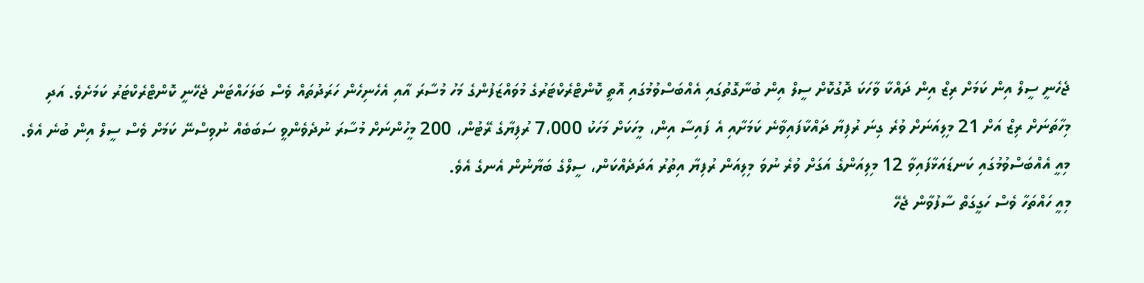ޖެހެނީ ސީލް އިން ކަމަށް ރިޒް އިން ދައްކާ ވާހަކަ ދޮގުކޮށް ސީލް އިން ބުނާގޮތުގައި އެއްބަސްވުމުގައި އޮތީ ކޮންޓްރެކްޓަރުގެ މުވައްޒަފުންގެ މަހު މުސާރަ އާއި އެހެނިހެން ހަރަދުތައް ވެސް ބަލަހައްޓަން ޖެހޭނީ ކޮންޓްރެކްޓަރު ކަމަށެވެ. އަދި މިހާތަނަށް ރިޒް އަށް 21 މިލިއަނަށް ވުރެ ގިނަ ރުފިޔާ ދައްކާފައިވާނެ ކަމަށާއި އެ ފައިސާ އިން، މީހަކަށް މަހަކު 7،000 ރުފިޔާގެ ރޭޓުން، 200 މީހުންނަށް މުސާރަ ނުދެވެންވީ ސަބަބެއް ނުވިސްނޭ ކަމަށް ވެސް ސީލް އިން ބުނެ އެވެ. މިއީ އެއްބަސްވުމުގައި ކަނޑައަޅާފައިވާ 12 މިލިއަންގެ އަގަށް ވުރެ ނުވަ މިލިއަން ރުފިޔާ އިތުރު އަދަދެއްކަން، ސީލްގެ ބަޔާނުން އެނގެ އެވެ.
މިއީ ހައްތަހާ ވެސް ހަގީގަތް ސާފުވާން ޖެހޭ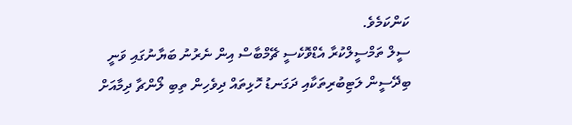ކަންކަމެވެ.
ސީލް ތަމްސީލްކުރާ އެޑްވޮކެސީ ޗޭމްބާސް އިން ނެރުނު ބަޔާނުގައި ވަނީ ބިދޭސީން ލަޓިބުރިތަކާއި ދަގަނޑު ހޮޅިތައް ދިވެހިން ތިބި ލޯންޗާ ދިމާއަށް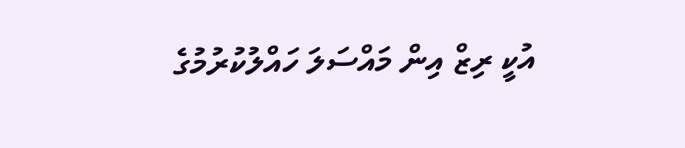އުކީ ރިޒް އިން މައްސަލަ ހައްލުކުރުމުގެ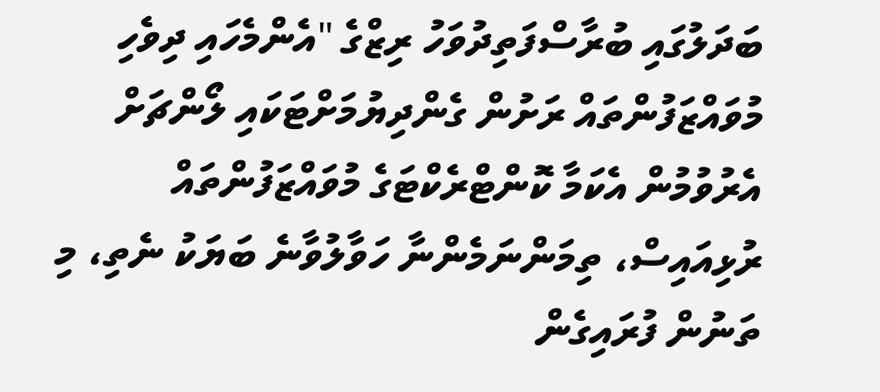ބަދަލުގައި ބުރާސްފަތިދުވަހު ރިޒްގެ "އެންމެހައި ދިވެހި މުވައްޒަފުންތައް ރަށުން ގެންދިޔުމަށްޓަކައި ލޯންޗަށް އެރުވުމުން އެކަމާ ކޮންޓްރެކްޓަގެ މުވައްޒަފުންތައް ރުޅިއައިސް، ތިމަންނަމެންނާ ހަވާލުވާނެ ބަޔަކު ނެތި، މި ތަނުން ފުރައިގެން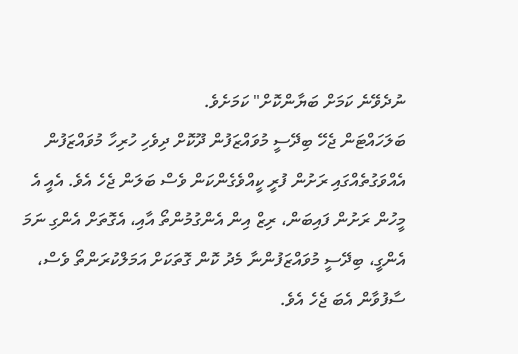ނުދެވޭނެ ކަމަށް ބަޔާންކޮށް" ކަމަށެވެ.
ބަލަހައްޓަން ޖެހޭ ބިދޭސީ މުވައްޒަފުން ދޫކޮށް ދިވެހި ހުރިހާ މުވައްޒަފުން އެއްވަގުތެއްގައި ރަށުން ފުރީ ކީއްވެގެންކަން ވެސް ބަލަން ޖެހެ އެވެ. އެއީ އެ މީހުން ރަށުން ފައިބަން، ރިޒް އިން އެންގުމުންތޯ އާއި، އެގޮތަށް އެންގި ނަމަ އެންގީ، ބިދޭސީ މުވައްޒަފުންނާ މެދު ކޮން ގޮތަކަށް އަމަލްކުރަންތޯ ވެސް، ސާފުވާން އެބަ ޖެހެ އެވެ.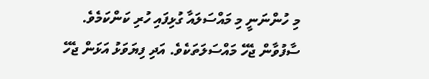މި ހުންނަނީ މި މައްސަލައާ ގުޅިފައި ހުރި ކަންކަމެވެ. ސާފުވާން ޖެހޭ މައްސަލަތަކެވެ. އަދި ފިޔަވަޅު އަޅަން ޖެހޭ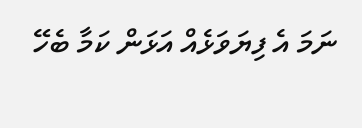ނަމަ އެ ފިޔަވަޅެއް އަޅަން ކަމާ ބެހޭ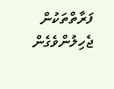ފަރާތްތަކުން ޖެހިލުންވެގެން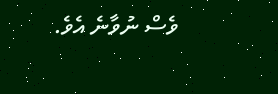ވެސް ނުވާނެ އެވެ.